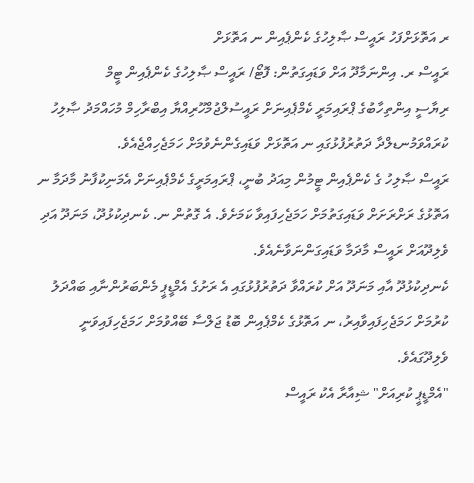ރ އަތޮޅަށްފަހު ރައީސް ޞާލިހުގެ ކެންޕެއިން ނ އަތޮޅަށް
ރައީސް ރ. އިންނަމާދޫ އަށް ވަޑައިގަތުން: ފޮޓޯ/ ރައީސް ޞާލިހުގެ ކެންޕެއިން ޓީމް
ރިޔާސީ އިންތިހާބުގެ ޕްރައިމަރީ ކެމްޕެއިނަށް ރައީސުލްޖުމްހޫރިއްޔާ އިބްރާހިމް މުހައްމަދު ޞާލިހު ކުރައްވަމުނޑލްދާ ދަތުރުފުޅުގައި ނ އަތޮޅަށް ވަޑައިގެންނެވުމަށް ހަމަޖެހިއްޖެއެވެ.
ރައީސް ޞާލިހު ގެ ކެންޕެއިން ޓީމުން މިއަދު ބުނީ، ޕްރައިމަރީގެ ކެމްޕެއިނަށް އެމަނިކުފާނު މާދަމާ ނ އަތޮޅުގެ ރަށްރަށަށް ވަޑައިގަތުމަށް ހަމަޖެހިފައިވާ ކަމަށެވެ. އެ ގޮތުން ނ. ކެނދިކުޅުދޫ، މަނަދޫ އަދި ވެލިދޫއަށް ރައީސް މާދަމާ ވަޑައިގަންނަވާނެއެވެ.
ކެނދިކުޅުދޫ އާއި މަނަދޫ އަށް ކުރައްވާ ދަތުރުފުޅުގައި އެ ރަށުގެ އެމްޑީޕީ މެންބަރުންނާއި ބައްދަލު ކުރުމަށް ހަމަޖެހިފައިވާއިރު، ނ އަތޮޅުގެ ކެމްޕެއިން ބޮޑު ޖަލްސާ ބޭއްވުމަށް ހަމަޖެހިފައިވަނީ ވެލިދޫގައެވެ.
"އެމްޑީޕީ ކުރިއަށް" ޝިއާރާ އެކު ރައީސް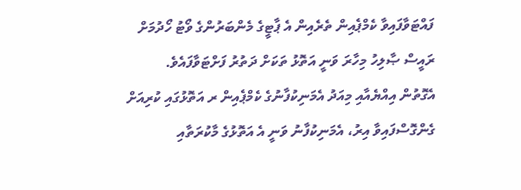ފައްޓަވާފައިވާ ކެމްޕެއިން ތެރެއިން އެ ޕާޓީގެ މެންބަރުންގެ ވޯޓު ހޯދުމަށް ރައީސް ޞާލިހު މިހާރަ ވަނީ އަތޮޅު ތަކަށް ދަތުރު ފަށްޓަވާފައެވެ.
އެގޮތުން އިއްޔެއާއި މިއަދު އެމަނިކުފާނުގެ ކެމްޕެއިން ރ އަތޮޅުގައި ކުރިއަށް ގެންގޮސްފައިވާ އިރު، އެމަނިކުފާނު ވަނީ އެ އަތޮޅުގެ މާކުރަތާއި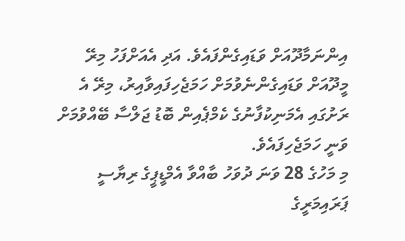އިންނަމާދޫއަށް ވަޑައިގެންފައެވެ. އަދި އެއަށްފަހު މިރޭ މީދޫއަށް ވަޑައިގެންނެވުމަށް ހަމަޖެހިފައިވާއިރު، މިރޭ އެ ރަށުގައި އެމަނިކުފާނުގެ ކެމްޕެއިން ބޮޑު ޖަލްސާ ބޭއްވުމަށް ވަނީ ހަމަޖެހިފައެވެ.
މި މަހުގެ 28 ވަނަ ދުވަހު ބާއްވާ އެމްޑީޕީގެ ރިޔާސީ ޕަރައިމަރީގެ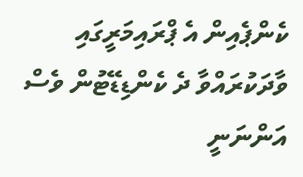ކެންޕެއިން އެ ޕްރައިމަރީގައި ވާދަކުރައްވާ ދެ ކެންޑިޑޭޓުން ވެސް އަންނަނީ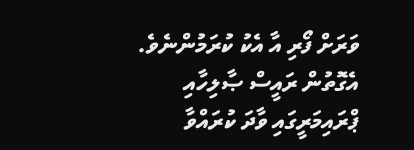ވަރަށް ފޯރި އާ އެކު ކުރަމުންނެވެ. އެގޮތުން ރައީސް ޞާލިހާއި ޕްރައިމަރީގައި ވާދަ ކުރައްވާ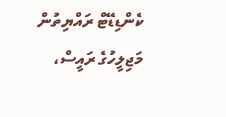ކެންޑިޑޭޓް ރައްޔިތުން މަޖިލީހުގެ ރައީސް،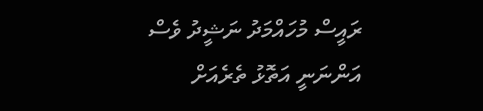ރައީސް މުހައްމަދު ނަޝީދު ވެސް އަންނަނީ އަތޮޅު ތެރެއަށް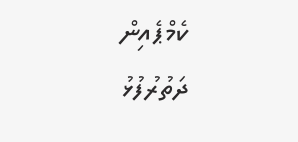ކެމްޕެއިން ދަތުރުފުޅު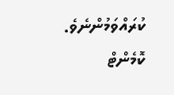ކުރައްވަމުންނެވެ.
ކޮމެންޓް